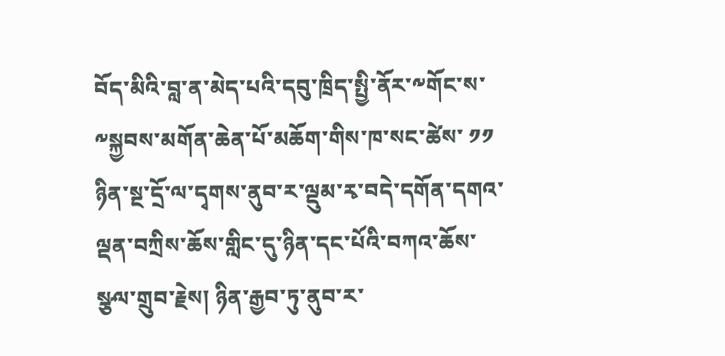བོད་མིའི་བླ་ན་མེད་པའི་དབུ་ཁྲིད་སྤྱི་ནོར་༸གོང་ས་༸སྐྱབས་མགོན་ཆེན་པོ་མཆོག་གིས་ཁ་སང་ཚེས་ ༡༡ ཉིན་སྔ་དྲོ་ལ་དྭགས་ནུབ་ར་ལྡུམ་རྭ་བདེ་དགོན་དགའ་ལྡན་བཀྲིས་ཆོས་གླིང་དུ་ཉིན་དང་པོའི་བཀའ་ཆོས་སྩལ་གྲུབ་རྗེས། ཉིན་རྒྱབ་ཏུ་ནུབ་ར་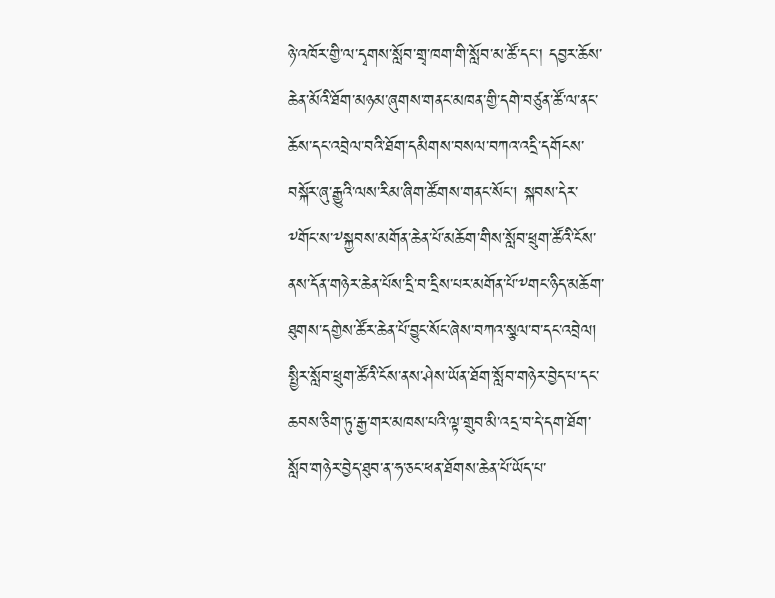ཉེ་འཁོར་གྱི་ལ་དྭགས་སློབ་གྲྭ་ཁག་གི་སློབ་མ་ཚོ་དང། དབྱར་ཆོས་ཆེན་མོའི་ཐོག་མཉམ་ཞུགས་གནང་མཁན་གྱི་དགེ་བཙུན་ཚོ་ལ་ནང་ཆོས་དང་འབྲེལ་བའི་ཐོག་དམིགས་བསལ་བཀའ་འདྲི་དགོངས་བསྐོར་ཞུ་རྒྱུའི་ལས་རིམ་ཞིག་ཚོགས་གནང་སོང་། སྐབས་དེར་༸གོང་ས་༸སྐྱབས་མགོན་ཆེན་པོ་མཆོག་གིས་སློབ་ཕྲུག་ཚོའི་ངོས་ནས་དོན་གཉེར་ཆེན་པོས་དྲི་བ་དྲིས་པར་མགོན་པོ་༸གང་ཉིད་མཆོག་ཐུགས་དགྱེས་ཚོར་ཆེན་པོ་བྱུང་སོང་ཞེས་བཀའ་སྩལ་བ་དང་འབྲེལ། སྤྱིར་སློབ་ཕྲུག་ཚོའི་ངོས་ནས་ཤེས་ཡོན་ཐོག་སློབ་གཉེར་བྱེད་པ་དང་ཆབས་ཅིག་ཏུ་རྒྱ་གར་མཁས་པའི་ལྟ་གྲུབ་མི་འདྲ་བ་དེ་དག་ཐོག་སློབ་གཉེར་བྱེད་ཐུབ་ན་ཧ་ཅང་ཕན་ཐོགས་ཆེན་པོ་ཡོད་པ་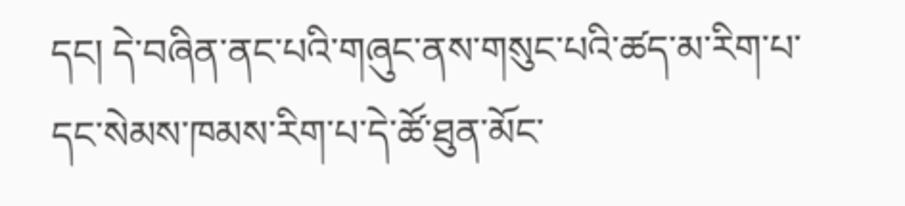དང། དེ་བཞིན་ནང་པའི་གཞུང་ནས་གསུང་པའི་ཚད་མ་རིག་པ་དང་སེམས་ཁམས་རིག་པ་དེ་ཚོ་ཐུན་མོང་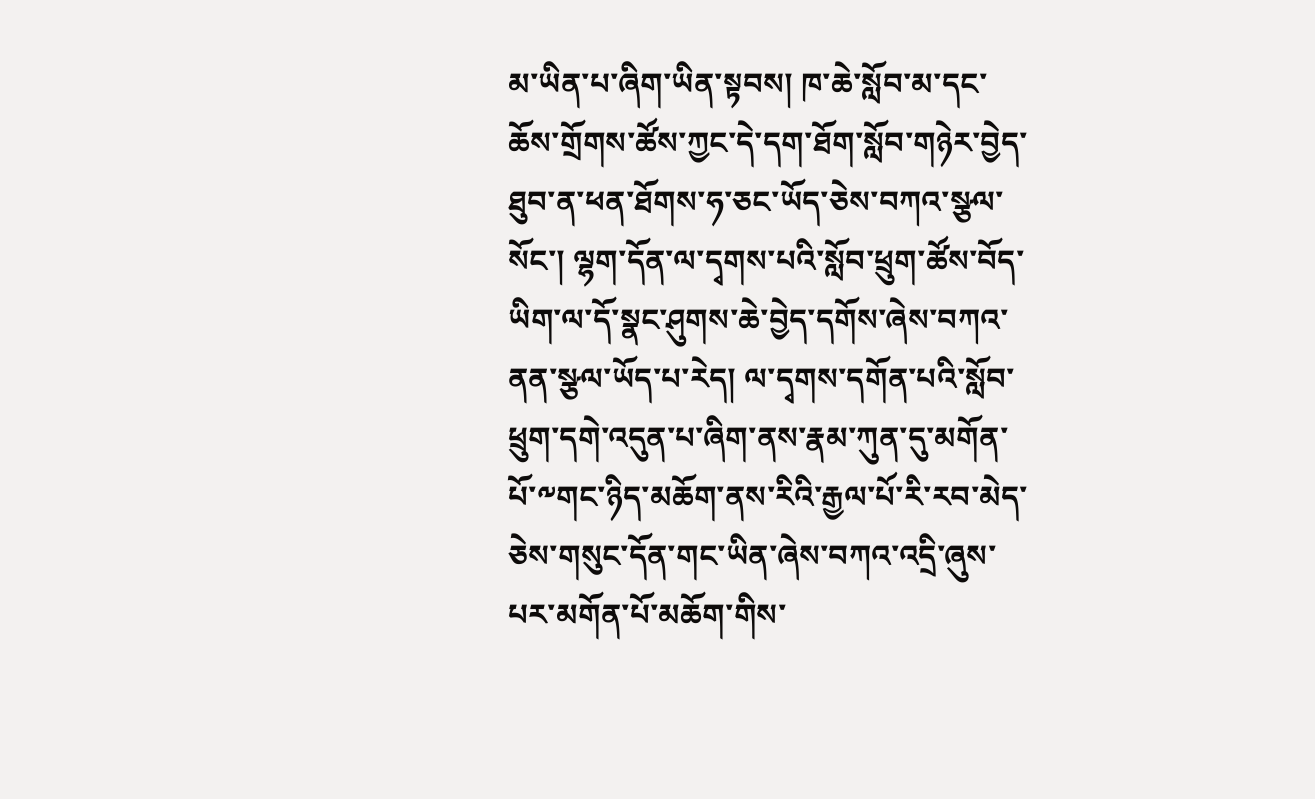མ་ཡིན་པ་ཞིག་ཡིན་སྟབས། ཁ་ཆེ་སློབ་མ་དང་ཆོས་གྲོགས་ཚོས་ཀྱང་དེ་དག་ཐོག་སློབ་གཉེར་བྱེད་ཐུབ་ན་ཕན་ཐོགས་ཧ་ཅང་ཡོད་ཅེས་བཀའ་སྩལ་སོང་། ལྷག་དོན་ལ་དྭགས་པའི་སློབ་ཕྲུག་ཚོས་བོད་ཡིག་ལ་དོ་སྣང་ཤུགས་ཆེ་བྱེད་དགོས་ཞེས་བཀའ་ནན་སྩལ་ཡོད་པ་རེད། ལ་དྭགས་དགོན་པའི་སློབ་ཕྲུག་དགེ་འདུན་པ་ཞིག་ནས་རྣམ་ཀུན་དུ་མགོན་པོ་༸གང་ཉིད་མཆོག་ནས་རིའི་རྒྱལ་པོ་རི་རབ་མེད་ཅེས་གསུང་དོན་གང་ཡིན་ཞེས་བཀའ་འདྲི་ཞུས་པར་མགོན་པོ་མཆོག་གིས་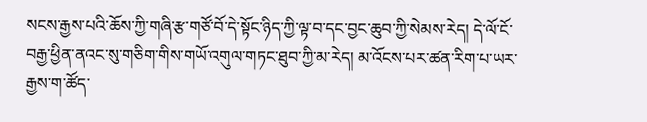སངས་རྒྱས་པའི་ཆོས་ཀྱི་གཞི་རྩ་གཙོ་བོ་དེ་སྟོང་ཉིད་ཀྱི་ལྟ་བ་དང་བྱང་ཆུབ་ཀྱི་སེམས་རེད། དེ་ལོ་ངོ་བརྒྱ་ཕྱིན་ནའང་སུ་གཅིག་གིས་གཡོ་འགུལ་གཏང་ཐུབ་ཀྱི་མ་རེད། མ་འོངས་པར་ཚན་རིག་པ་ཡར་རྒྱས་ག་ཚོད་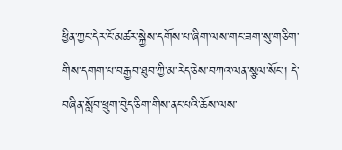ཕྱིན་ཀྱང་དེར་ངོ་མཚར་སྐྱེས་དགོས་པ་ཞིག་ལས་གང་ཟག་སུ་གཅིག་གིས་དགག་པ་བརྒྱབ་ཐུབ་ཀྱི་མ་རེད་ཅེས་བཀའ་ལན་སྩལ་སོང་། དེ་བཞིན་སློབ་ཕྲུག་བེུད་ཅིག་གིས་ནང་པའི་ཆོས་ལས་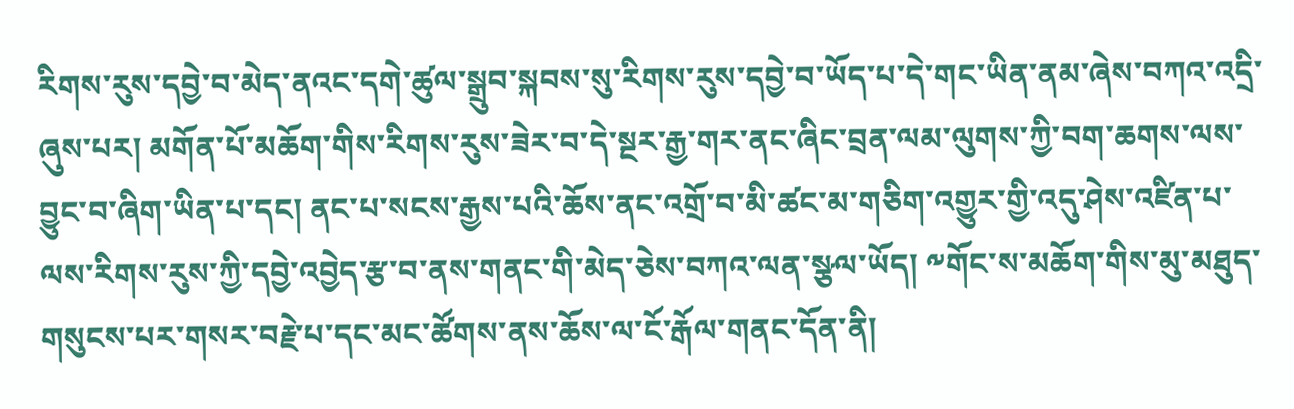རིགས་རུས་དབྱེ་བ་མེད་ནའང་དགེ་ཚུལ་སྒྲུབ་སྐབས་སུ་རིགས་རུས་དབྱེ་བ་ཡོད་པ་དེ་གང་ཡིན་ནམ་ཞེས་བཀའ་འདྲི་ཞུས་པར། མགོན་པོ་མཆོག་གིས་རིགས་རུས་ཟེར་བ་དེ་སྔར་རྒྱ་གར་ནང་ཞིང་བྲན་ལམ་ལུགས་ཀྱི་བག་ཆགས་ལས་བྱུང་བ་ཞིག་ཡིན་པ་དང། ནང་པ་སངས་རྒྱས་པའི་ཆོས་ནང་འགྲོ་བ་མི་ཚང་མ་གཅིག་འགྱུར་གྱི་འདུ་ཤེས་འཛིན་པ་ལས་རིགས་རུས་ཀྱི་དབྱེ་འབྱེད་རྩ་བ་ནས་གནང་གི་མེད་ཅེས་བཀའ་ལན་སྩལ་ཡོད། ༸གོང་ས་མཆོག་གིས་མུ་མཐུད་གསུངས་པར་གསར་བརྗེ་པ་དང་མང་ཚོགས་ནས་ཆོས་ལ་ངོ་རྒོལ་གནང་དོན་ནི།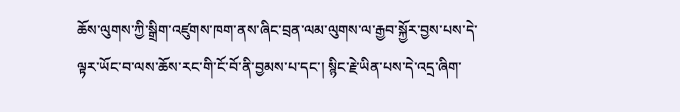ཆོས་ལུགས་ཀྱི་སྒྲིག་འཛུགས་ཁག་ནས་ཞིང་བྲན་ལམ་ལུགས་ལ་རྒྱབ་སྐྱོར་བྱས་པས་དེ་ལྟར་ཡོང་བ་ལས་ཆོས་རང་གི་ངོ་བོ་ནི་བྱམས་པ་དང་། སྙིང་རྗེ་ཡིན་པས་དེ་འདྲ་ཞིག་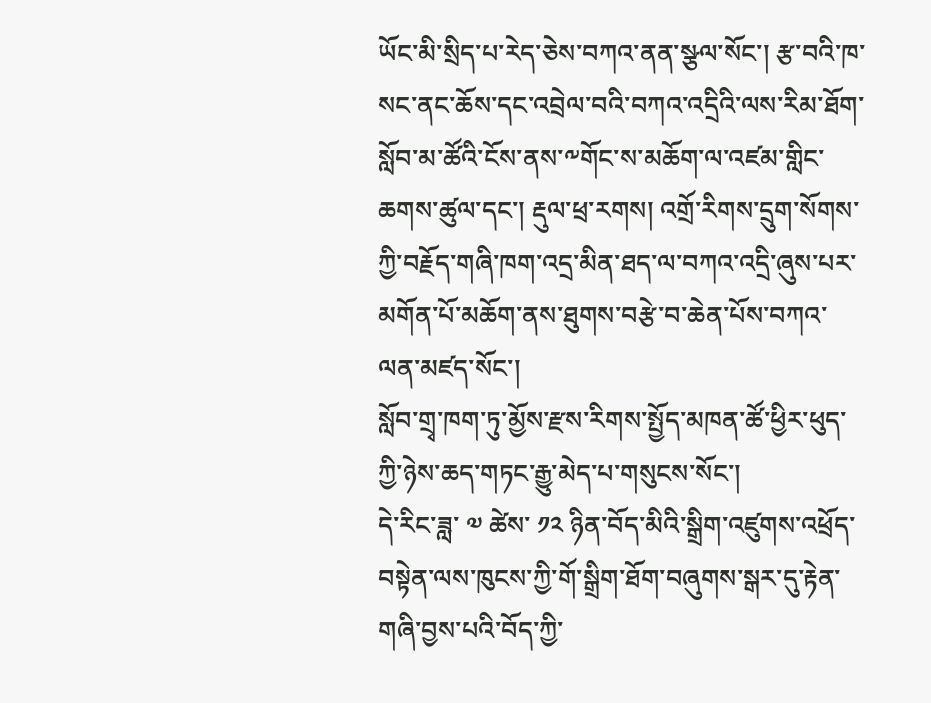ཡོང་མི་སྲིད་པ་རེད་ཅེས་བཀའ་ནན་སྩལ་སོང་། རྩ་བའི་ཁ་སང་ནང་ཆོས་དང་འབྲེལ་བའི་བཀའ་འདྲིའི་ལས་རིམ་ཐོག་སློབ་མ་ཚོའི་ངོས་ནས་༸གོང་ས་མཆོག་ལ་འཛམ་གླིང་ཆགས་ཚུལ་དང་། རྡུལ་ཕྲ་རགས། འགྲོ་རིགས་དྲུག་སོགས་ཀྱི་བརྗོད་གཞི་ཁག་འདྲ་མིན་ཐད་ལ་བཀའ་འདྲི་ཞུས་པར་མགོན་པོ་མཆོག་ནས་ཐུགས་བརྩེ་བ་ཆེན་པོས་བཀའ་ལན་མཛད་སོང་།
སློབ་གྲྭ་ཁག་ཏུ་མྱོས་རྫས་རིགས་སྤྱོད་མཁན་ཚོ་ཕྱིར་ཕུད་ཀྱི་ཉེས་ཆད་གཏང་རྒྱུ་མེད་པ་གསུངས་སོང་།
དེ་རིང་ཟླ་ ༧ ཚེས་ ༡༢ ཉིན་བོད་མིའི་སྒྲིག་འཛུགས་འཕྲོད་བསྟེན་ལས་ཁུངས་ཀྱི་གོ་སྒྲིག་ཐོག་བཞུགས་སྒར་དུ་རྟེན་གཞི་བྱས་པའི་བོད་ཀྱི་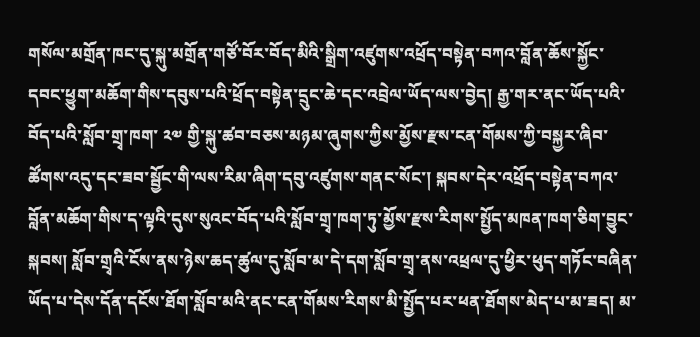གསོལ་མགྲོན་ཁང་དུ་སྐུ་མགྲོན་གཙོ་བོར་བོད་མིའི་སྒྲིག་འཛུགས་འཕྲོད་བསྟེན་བཀའ་བློན་ཆོས་སྐྱོང་དབང་ཕྱུག་མཆོག་གིས་དབུས་པའི་ཕྲོད་བསྟེན་དྲུང་ཆེ་དང་འབྲེལ་ཡོད་ལས་བྱེད། རྒྱ་གར་ནང་ཡོད་པའི་བོད་པའི་སློབ་གྲྭ་ཁག་ ༢༧ གྱི་སྐུ་ཚབ་བཅས་མཉམ་ཞུགས་ཀྱིས་མྱོས་རྫས་ངན་གོམས་ཀྱི་བསྐྱར་ཞིབ་ཚོགས་འདུ་དང་ཟབ་སྦྱོང་གི་ལས་རིམ་ཞིག་དབུ་འཛུགས་གནང་སོང་། སྐབས་དེར་འཕྲོད་བསྟེན་བཀའ་བློན་མཆོག་གིས་ད་ལྟའི་དུས་སུའང་བོད་པའི་སློབ་གྲྭ་ཁག་ཏུ་མྱོས་རྫས་རིགས་སྤྱོད་མཁན་ཁག་ཅིག་བྱུང་སྐབས། སློབ་གྲྭའི་ངོས་ནས་ཉེས་ཆད་ཚུལ་དུ་སློབ་མ་དེ་དག་སློབ་གྲྭ་ནས་འཕྲལ་དུ་ཕྱིར་ཕུད་གཏོང་བཞིན་ཡོད་པ་དེས་དོན་དངོས་ཐོག་སློབ་མའི་ནང་ངན་གོམས་རིགས་མི་སྤྱོད་པར་ཕན་ཐོགས་མེད་པ་མ་ཟད། མ་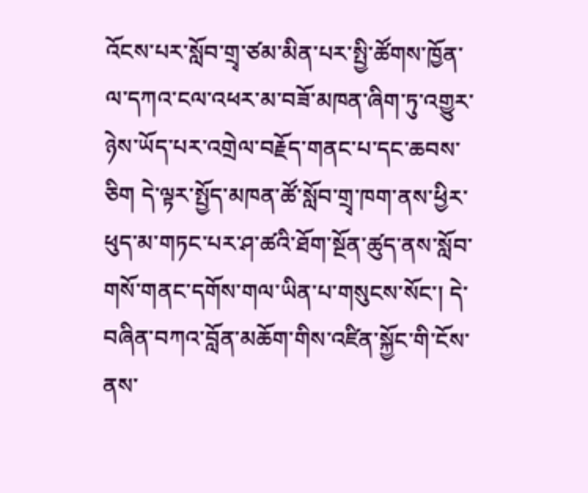འོངས་པར་སློབ་གྲྭ་ཙམ་མིན་པར་སྤྱི་ཚོགས་ཁྱོན་ལ་དཀའ་ངལ་འཕར་མ་བཟོ་མཁན་ཞིག་ཏུ་འགྱུར་ཉེས་ཡོད་པར་འགྲེལ་བརྗོད་གནང་པ་དང་ཆབས་ཅིག དེ་ལྟར་སྤྱོད་མཁན་ཚོ་སློབ་གྲྭ་ཁག་ནས་ཕྱིར་ཕུད་མ་གཏང་པར་ཤ་ཚའི་ཐོག་སྔོན་ཚུད་ནས་སློབ་གསོ་གནང་དགོས་གལ་ཡིན་པ་གསུངས་སོང་། དེ་བཞིན་བཀའ་བློན་མཆོག་གིས་འཛིན་སྐྱོང་གི་ངོས་ནས་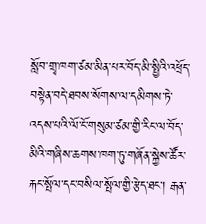སློབ་གྲྭ་ཁག་ཙམ་མིན་པར་བོད་མི་སྤྱིའི་འཕྲོད་བསྟེན་བདེ་ཐབས་སོགས་ལ་དམིགས་ཏེ་འདས་པའི་ལོ་ངོ་གསུམ་ཙམ་གྱི་རིང་ལ་བོད་མིའི་གཞིས་ཆགས་ཁག་ཏུ་གཞོན་སྐྱེས་ཚོར་རྐང་སྤོལ་དང་བསིལ་སྤོལ་གྱི་རྩེད་ཐང་། རྒན་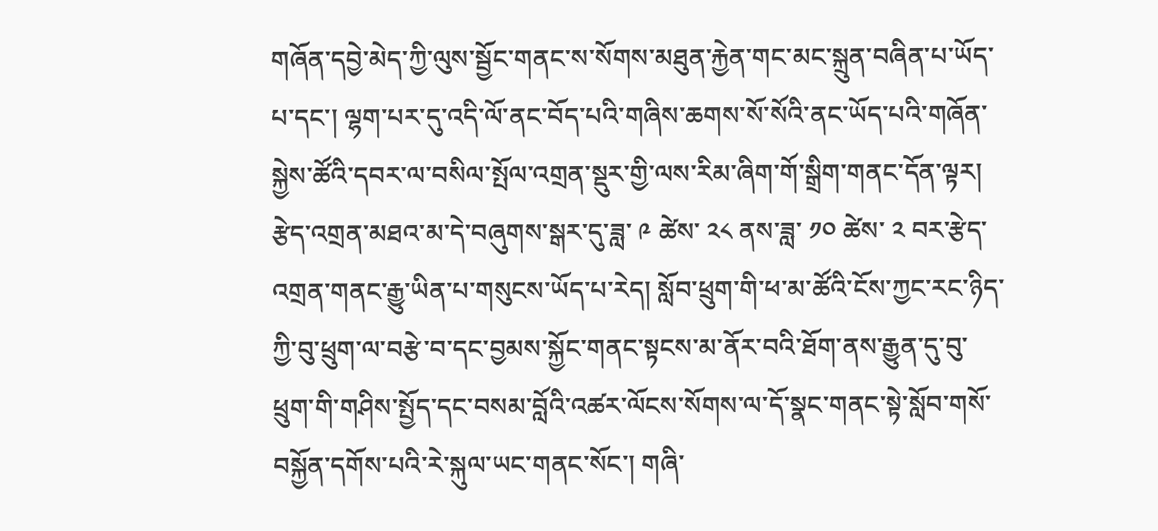གཞོན་དབྱེ་མེད་ཀྱི་ལུས་སྦྱོང་གནང་ས་སོགས་མཐུན་རྐྱེན་གང་མང་སྐྲུན་བཞིན་པ་ཡོད་པ་དང་། ལྷག་པར་དུ་འདི་ལོ་ནང་བོད་པའི་གཞིས་ཆགས་སོ་སོའི་ནང་ཡོད་པའི་གཞོན་སྐྱེས་ཚོའི་དབར་ལ་བསིལ་སྤོལ་འགྲན་སྡུར་གྱི་ལས་རིམ་ཞིག་གོ་སྒྲིག་གནང་དོན་ལྟར། རྩེད་འགྲན་མཐའ་མ་དེ་བཞུགས་སྒར་དུ་ཟླ་ ༩ ཚེས་ ༢༨ ནས་ཟླ་ ༡༠ ཚེས་ ༢ བར་རྩེད་འགྲན་གནང་རྒྱུ་ཡིན་པ་གསུངས་ཡོད་པ་རེད། སློབ་ཕྲུག་གི་ཕ་མ་ཚོའི་ངོས་ཀྱང་རང་ཉིད་ཀྱི་བུ་ཕྲུག་ལ་བརྩེ་བ་དང་བྱམས་སྐྱོང་གནང་སྟངས་མ་ནོར་བའི་ཐོག་ནས་རྒྱུན་དུ་བུ་ཕྲུག་གི་གཤིས་སྤྱོད་དང་བསམ་བློའི་འཚར་ལོངས་སོགས་ལ་དོ་སྣང་གནང་སྟེ་སློབ་གསོ་བསྐྱོན་དགོས་པའི་རེ་སྐུལ་ཡང་གནང་སོང་། གཞི་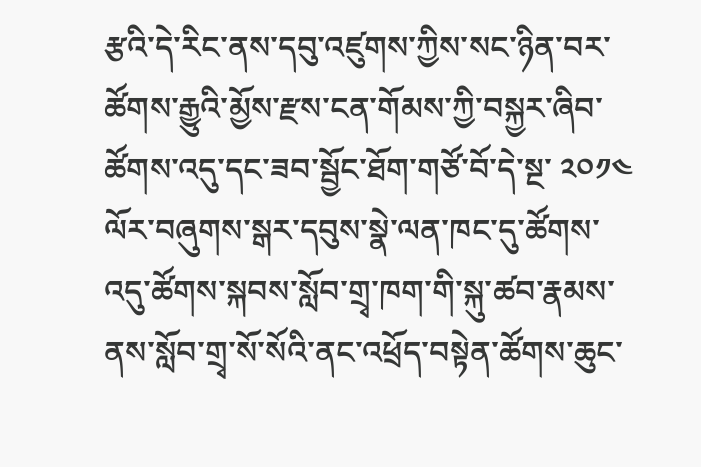རྩའི་དེ་རིང་ནས་དབུ་འཛུགས་ཀྱིས་སང་ཉིན་བར་ཚོགས་རྒྱུའི་མྱོས་རྫས་ངན་གོམས་ཀྱི་བསྐྱར་ཞིབ་ཚོགས་འདུ་དང་ཟབ་སྦྱོང་ཐོག་གཙོ་བོ་དེ་སྔ་ ༢༠༡༤ ལོར་བཞུགས་སྒར་དབུས་སྣེ་ལན་ཁང་དུ་ཚོགས་འདུ་ཚོགས་སྐབས་སློབ་གྲྭ་ཁག་གི་སྐུ་ཚབ་རྣམས་ནས་སློབ་གྲྭ་སོ་སོའི་ནང་འཕྲོད་བསྟེན་ཚོགས་ཆུང་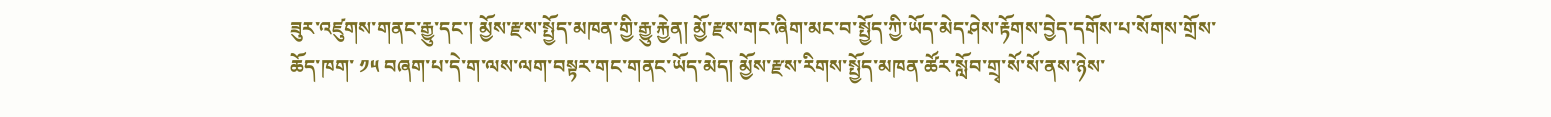ཟུར་འཛུགས་གནང་རྒྱུ་དང་། མྱོས་རྫས་སྤྱོད་མཁན་གྱི་རྒྱུ་རྐྱེན། མྱོ་རྫས་གང་ཞིག་མང་བ་སྤྱོད་ཀྱི་ཡོད་མེད་ཤེས་རྟོགས་བྱེད་དགོས་པ་སོགས་གྲོས་ཆོད་ཁག་ ༡༥ བཞག་པ་དེ་ག་ལས་ལག་བསྟར་གང་གནང་ཡོད་མེད། མྱོས་རྫས་རིགས་སྤྱོད་མཁན་ཚོར་སློབ་གྲྭ་སོ་སོ་ནས་ཉེས་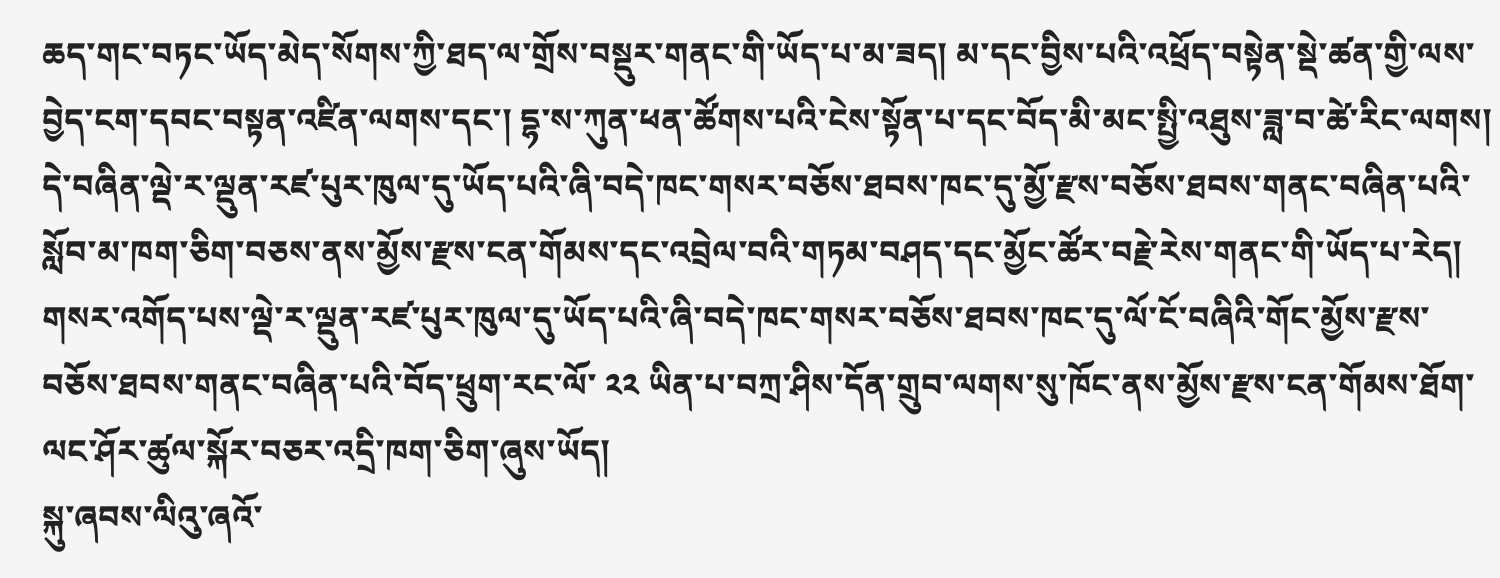ཆད་གང་བཏང་ཡོད་མེད་སོགས་ཀྱི་ཐད་ལ་གྲོས་བསྡུར་གནང་གི་ཡོད་པ་མ་ཟད། མ་དང་བྱིས་པའི་འཕྲོད་བསྟེན་སྡེ་ཚན་གྱི་ལས་བྱེད་ངག་དབང་བསྟན་འཛིན་ལགས་དང་། དྷ་ས་ཀུན་ཕན་ཚོགས་པའི་ངེས་སྟོན་པ་དང་བོད་མི་མང་སྤྱི་འཐུས་ཟླ་བ་ཚེ་རིང་ལགས། དེ་བཞིན་ལྡེ་ར་ལྡུན་རཛ་པུར་ཁུལ་དུ་ཡོད་པའི་ཞི་བདེ་ཁང་གསར་བཅོས་ཐབས་ཁང་དུ་མྱོ་རྫས་བཅོས་ཐབས་གནང་བཞིན་པའི་སློབ་མ་ཁག་ཅིག་བཅས་ནས་མྱོས་རྫས་ངན་གོམས་དང་འབྲེལ་བའི་གཏམ་བཤད་དང་མྱོང་ཚོར་བརྗེ་རེས་གནང་གི་ཡོད་པ་རེད། གསར་འགོད་པས་ལྡེ་ར་ལྡུན་རཛ་པུར་ཁུལ་དུ་ཡོད་པའི་ཞི་བདེ་ཁང་གསར་བཅོས་ཐབས་ཁང་དུ་ལོ་ངོ་བཞིའི་གོང་མྱོས་རྫས་བཅོས་ཐབས་གནང་བཞིན་པའི་བོད་ཕྲུག་རང་ལོ་ ༢༢ ཡིན་པ་བཀྲ་ཤིས་དོན་གྲུབ་ལགས་སུ་ཁོང་ནས་མྱོས་རྫས་ངན་གོམས་ཐོག་ལང་ཤོར་ཚུལ་སྐོར་བཅར་འདྲི་ཁག་ཅིག་ཞུས་ཡོད།
སྐུ་ཞབས་ལིའུ་ཞའོ་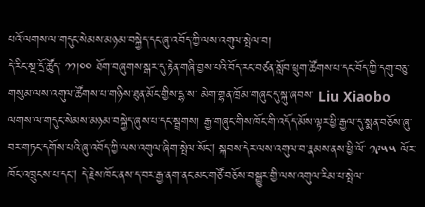པའོ་ལགས་ལ་གདུང་སེམས་མཉམ་བསྐྱེད་དང་ཞུ་འབོད་ཀྱི་ལས་འགུལ་སྤེལ་བ།
དེ་རིང་སྔ་དྲོ་ཚོུད་ ༡༡།༠༠ ཐོག་བཞུགས་སྒར་དུ་རྟེན་གཞི་བྱས་པའི་བོད་རང་བཙན་སློབ་ཕྲུག་ཚོགས་པ་དང་བོད་ཀྱི་དགུ་བཅུ་གསུམ་ལས་འགུལ་ཚོགས་པ་གཉིས་ཐུན་མོང་གྱིས་དྷ་ས་ མེག་གྷན་ཁྲོམ་གཞུང་དུ་སྐུ་ཞབས་ Liu Xiaobo ལགས་ལ་གདུང་སེམས་མཉམ་བསྐྱེད་ཞུས་པ་དང་སྦྲགས། རྒྱ་གཞུང་གིས་ཁོང་གི་འདོད་མོས་ལྟར་ཕྱི་རྒྱལ་དུ་སྨན་བཅོས་ཞུ་བར་གཏང་དགོས་པའི་ཞུ་འབོད་ཀྱི་ལས་འགུལ་ཞིག་སྤེལ་སོང། སྐབས་དེར་ལས་འགུལ་བ་རྣམས་ནས་ཕྱི་ལོ་ ༡༩༥༥ ལོར་ཁོང་འཁྲུངས་པ་དང། དེ་རྗེས་ཁོང་ནས་ད་བར་རྒྱ་ནག་ནང་མང་གཙོ་བཅོས་བསྒྱུར་གྱི་ལས་འགུལ་རིམ་པ་སྤེལ་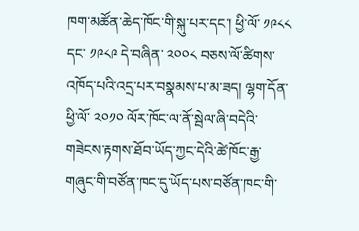ཁག་མཚོན་ཆེད་ཁོང་གི་སྐུ་པར་དང་། ཕྱི་ལོ་ ༡༩༨༨ དང་ ༡༩༨༩ དེ་བཞིན་ ༢༠༠༨ བཅས་ལོ་ཚིགས་འཁོད་པའི་འདྲ་པར་བསྣམས་པ་མ་ཟད། ལྷག་དོན་ཕྱི་ལོ་ ༢༠༡༠ ལོར་ཁོང་ལ་ནོ་སྦེལ་ཞི་བདེའི་གཟེངས་རྟགས་ཐོབ་ཡོད་ཀྱང་དེའི་ཚེ་ཁོང་རྒྱ་གཞུང་གི་བཙོན་ཁང་དུ་ཡོད་པས་བཙོན་ཁང་གི་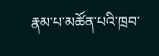རྣམ་པ་མཚོན་པའི་ཁྲབ་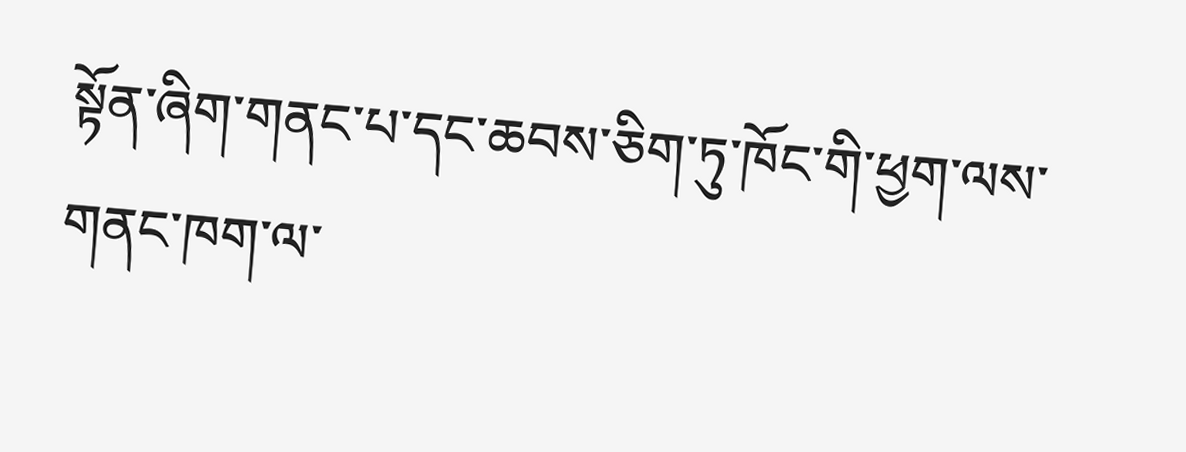སྟོན་ཞིག་གནང་པ་དང་ཆབས་ཅིག་ཏུ་ཁོང་གི་ཕྱག་ལས་གནང་ཁག་ལ་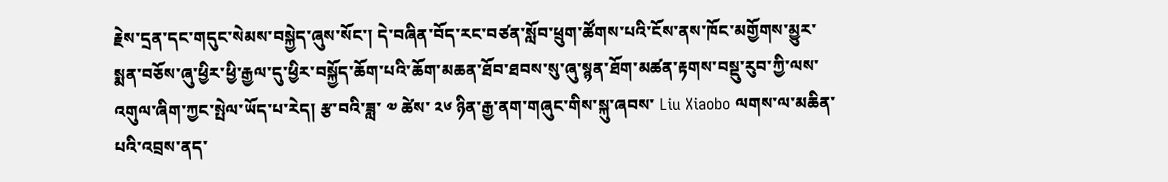རྗེས་དྲན་དང་གདུང་སེམས་བསྐྱེད་ཞུས་སོང་། དེ་བཞིན་བོད་རང་བཙན་སློབ་ཕྲུག་ཚོགས་པའི་ངོས་ནས་ཁོང་མགྱོགས་མྱུར་སྨན་བཅོས་ཞུ་ཕྱིར་ཕྱི་རྒྱལ་དུ་ཕྱིར་བསྐྱོད་ཆོག་པའི་ཆོག་མཆན་ཐོབ་ཐབས་སུ་ཞུ་སྙན་ཐོག་མཚན་རྟགས་བསྡུ་རུབ་ཀྱི་ལས་འགུལ་ཞིག་ཀྱང་སྤེལ་ཡོད་པ་རེད། རྩ་བའི་ཟླ་ ༧ ཚེས་ ༢༦ ཉིན་རྒྱ་ནག་གཞུང་གིས་སྐུ་ཞབས་ Liu Xiaobo ལགས་ལ་མཆིན་པའི་འབྲས་ནད་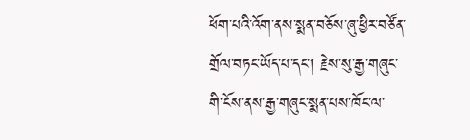ཕོག་པའི་འོག་ནས་སྨན་བཅོས་ཞུ་ཕྱིར་བཙོན་གྲོལ་བཏང་ཡོད་པ་དང་། རྗེས་སུ་རྒྱ་གཞུང་གི་ངོས་ནས་རྒྱ་གཞུང་སྨན་པས་ཁོང་ལ་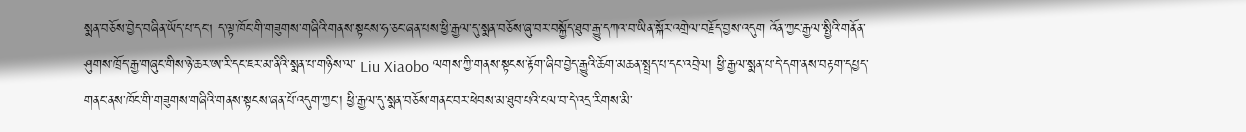སྨན་བཅོས་བྱེད་བཞིན་ཡོད་པ་དང། ད་ལྟ་ཁོང་གི་གཟུགས་གཞིའི་གནས་སྟངས་ཧ་ཅང་ཞན་པས་ཕྱི་རྒྱལ་དུ་སྨན་བཅོས་ཞུ་བར་བསྐྱོད་ཐུབ་རྒྱུ་དཀའ་བ་ཡིན་སྐོར་འགྲེལ་བརྗོད་བྱས་འདུག འོན་ཀྱང་རྒྱལ་སྤྱིའི་གནོན་ཤུགས་ཁྲོད་རྒྱ་གཞུང་གིས་ཉེ་ཆར་ཨ་རི་དང་ཇར་མ་ནིའི་སྨན་པ་གཉིས་ལ་ Liu Xiaobo ལགས་ཀྱི་གནས་སྟངས་རྟོག་ཞིབ་བྱེད་རྒྱུའི་ཆོག་མཆན་སྤྲད་པ་དང་འབྲེལ། ཕྱི་རྒྱལ་སྨན་པ་དེ་དག་ནས་བརྟག་དཔྱད་གནང་ནས་ཁོང་གི་གཟུགས་གཞིའི་གནས་སྟངས་ཞན་པོ་འདུག་ཀྱང་། ཕྱི་རྒྱལ་དུ་སྨན་བཅོས་གནང་བར་ཕེབས་མ་ཐུབ་པའི་ངལ་བ་དེ་འདྲ་རིགས་མི་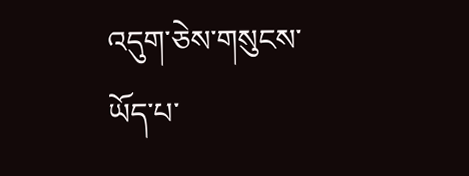འདུག་ཅེས་གསུངས་ཡོད་པ་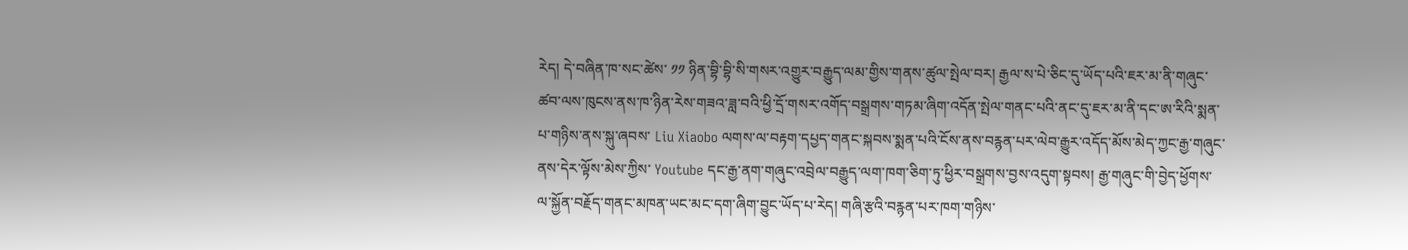རེད། དེ་བཞིན་ཁ་སང་ཚེས་ ༡༡ ཉིན་བྷི་བྷི་སི་གསར་འགྱུར་བརྒྱུད་ལམ་གྱིས་གནས་ཚུལ་སྤེལ་བར། རྒྱལ་ས་པེ་ཅིང་དུ་ཡོད་པའི་ཇར་མ་ནི་གཞུང་ཚབ་ལས་ཁུངས་ནས་ཁ་ཉིན་རེས་གཟའ་ཟླ་བའི་ཕྱི་དྲོ་གསར་འགོད་བསྒྲགས་གཏམ་ཞིག་འདོན་སྤེལ་གནང་པའི་ནང་དུ་ཇར་མ་ནི་དང་ཨ་རིའི་སྨན་པ་གཉིས་ནས་སྐུ་ཞབས་ Liu Xiaobo ལགས་ལ་བརྟག་དཔྱད་གནང་སྐབས་སྨན་པའི་ངོས་ནས་བརྙན་པར་ལེབ་རྒྱུར་འདོད་མོས་མེད་ཀྱང་རྒྱ་གཞུང་ནས་དེར་ལྟོས་མེས་ཀྱིས་ Youtube དང་རྒྱ་ནག་གཞུང་འབྲེལ་བརྒྱུད་ལག་ཁག་ཅིག་ཏུ་ཕྱིར་བསྒྲགས་བྱས་འདུག་སྟབས། རྒྱ་གཞུང་གི་བྱེད་ཕྱོགས་ལ་སྐྱོན་བརྗོད་གནང་མཁན་ཡང་མང་དག་ཞིག་བྱུང་ཡོད་པ་རེད། གཞི་རྩའི་བརྙན་པར་ཁག་གཉིས་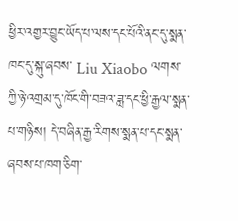ཕྱིར་འགྱར་བྱུང་ཡོད་པ་ལས་དང་པོའི་ནང་དུ་སྨན་ཁང་དུ་སྐུ་ཞབས་ Liu Xiaobo ལགས་ཀྱི་ཉེ་འགྲམ་དུ་ཁོང་གི་བཟའ་ཟླ་དང་ཕྱི་རྒྱལ་སྨན་པ་གཉིས། དེ་བཞིན་རྒྱ་རིགས་སྨན་པ་དང་སྨན་ཞབས་པ་ཁག་ཅིག་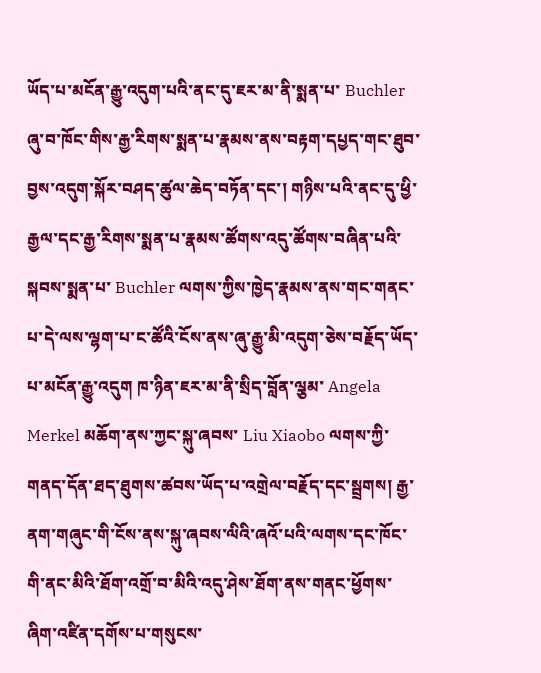ཡོད་པ་མངོན་རྒྱུ་འདུག་པའི་ནང་དུ་ཇར་མ་ནི་སྨན་པ་ Buchler ཞུ་བ་ཁོང་གིས་རྒྱ་རིགས་སྨན་པ་རྣམས་ནས་བརྟག་དཔྱད་གང་ཐུབ་བྱས་འདུག་སྐོར་བཤད་ཚུལ་ཆེད་བཏོན་དང་། གཉིས་པའི་ནང་དུ་ཕྱི་རྒྱལ་དང་རྒྱ་རིགས་སྨན་པ་རྣམས་ཚོགས་འདུ་ཚོགས་བཞིན་པའི་སྐབས་སྨན་པ་ Buchler ལགས་ཀྱིས་ཁྱེད་རྣམས་ནས་གང་གནང་པ་དེ་ལས་ལྷག་པ་ང་ཚོའི་ངོས་ནས་ཞུ་རྒྱུ་མི་འདུག་ཅེས་བརྗོད་ཡོད་པ་མངོན་རྒྱུ་འདུག ཁ་ཉིན་ཇར་མ་ནི་སྲིད་བློན་ལྕམ་ Angela Merkel མཆོག་ནས་ཀྱང་སྐུ་ཞབས་ Liu Xiaobo ལགས་ཀྱི་གནད་དོན་ཐད་ཐུགས་ཚབས་ཡོད་པ་འགྲེལ་བརྗོད་དང་སྦྲགས། རྒྱ་ནག་གཞུང་གི་ངོས་ནས་སྐུ་ཞབས་ལིའི་ཞའོ་པའི་ལགས་དང་ཁོང་གི་ནང་མིའི་ཐོག་འགྲོ་བ་མིའི་འདུ་ཤེས་ཐོག་ནས་གནང་ཕྱོགས་ཞིག་འཛིན་དགོས་པ་གསུངས་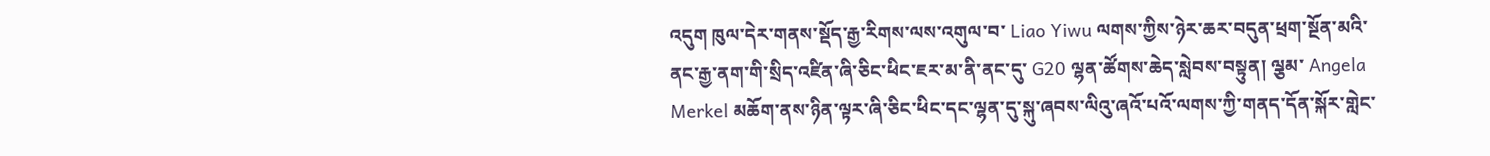འདུག ཁུལ་དེར་གནས་སྡོད་རྒྱ་རིགས་ལས་འགུལ་བ་ Liao Yiwu ལགས་ཀྱིས་ཉེར་ཆར་བདུན་ཕྲག་སྔོན་མའི་ནང་རྒྱ་ནག་གི་སྲིད་འཛིན་ཞི་ཅིང་ཕིང་ཇར་མ་ནི་ནང་དུ་ G20 ལྷན་ཚོགས་ཆེད་སླེབས་བསྟུན། ལྕམ་ Angela Merkel མཆོག་ནས་ཉིན་ལྟར་ཞི་ཅིང་ཕིང་དང་ལྷན་དུ་སྐུ་ཞབས་ལིའུ་ཞའོ་པའོ་ལགས་ཀྱི་གནད་དོན་སྐོར་གླེང་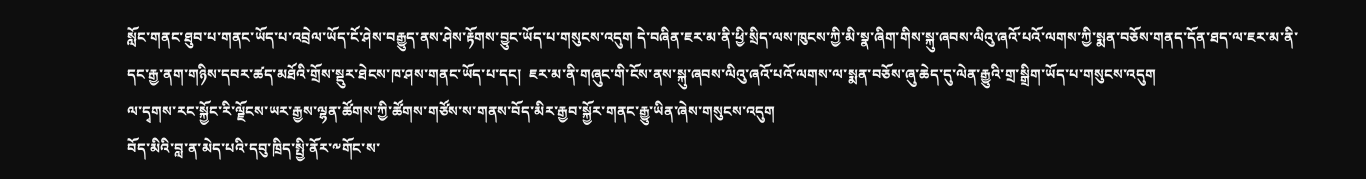སློང་གནང་ཐུབ་པ་གནང་ཡོད་པ་འབྲེལ་ཡོད་ངོ་ཤེས་བརྒྱུད་ནས་ཤེས་རྟོགས་བྱུང་ཡོད་པ་གསུངས་འདུག དེ་བཞིན་ཇར་མ་ནི་ཕྱི་སྲིད་ལས་ཁུངས་ཀྱི་མི་སྣ་ཞིག་གིས་སྐུ་ཞབས་ལིའུ་ཞའོ་པའོ་ལགས་ཀྱི་སྨན་བཅོས་གནད་དོན་ཐད་ལ་ཇར་མ་ནི་དང་རྒྱ་ནག་གཉིས་དབར་ཚད་མཐོའི་གྲོས་སྡུར་ཐེངས་ཁ་ཤས་གནང་ཡོད་པ་དང།  ཇར་མ་ནི་གཞུང་གི་ངོས་ནས་སྐུ་ཞབས་ལིའུ་ཞའོ་པའོ་ལགས་ལ་སྨན་བཅོས་ཞུ་ཆེད་དུ་ལེན་རྒྱུའི་གྲ་སྒྲིག་ཡོད་པ་གསུངས་འདུག
ལ་དྭགས་རང་སྐྱོང་རི་ལྗོངས་ཡར་རྒྱས་ལྷན་ཚོགས་ཀྱི་ཚོགས་གཙོས་ས་གནས་བོད་མིར་རྒྱབ་སྐྱོར་གནང་རྒྱུ་ཡིན་ཞེས་གསུངས་འདུག
བོད་མིའི་བླ་ན་མེད་པའི་དབུ་ཁྲིད་སྤྱི་ནོར་༸གོང་ས་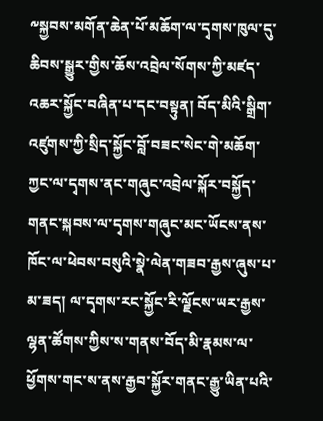༸སྐྱབས་མགོན་ཆེན་པོ་མཆོག་ལ་དྭགས་ཁུལ་དུ་ཆིབས་སྒྱུར་གྱིས་ཆོས་འབྲེལ་སོགས་ཀྱི་མཛད་འཆར་སྐྱོང་བཞིན་པ་དང་བསྟུན། བོད་མིའི་སྒྲིག་འཛུགས་ཀྱི་སྲིད་སྐྱོང་བློ་བཟང་སེང་གེ་མཆོག་ཀྱང་ལ་དྭགས་ནང་གཞུང་འབྲེལ་སྐོར་བསྐྱོད་གནང་སྐབས་ལ་དྭགས་གཞུང་མང་ཡོངས་ནས་ཁོང་ལ་ཕེབས་བསུའི་སྣེ་ལེན་གཟབ་རྒྱས་ཞུས་པ་མ་ཟད། ལ་དྭགས་རང་སྐྱོང་རི་ལྗོངས་ཡར་རྒྱས་ལྷན་ཚོགས་ཀྱིས་ས་གནས་བོད་མི་རྣམས་ལ་ཕྱོགས་གང་ས་ནས་རྒྱབ་སྐྱོར་གནང་རྒྱུ་ཡིན་པའི་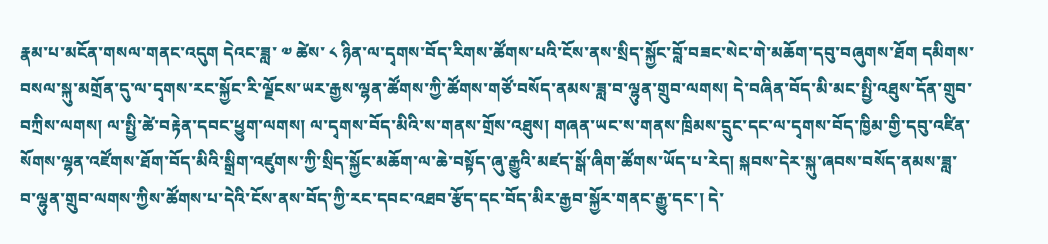རྣམ་པ་མངོན་གསལ་གནང་འདུག དེའང་ཟླ་ ༧ ཚེས་ ༨ ཉིན་ལ་དྭགས་བོད་རིགས་ཚོགས་པའི་ངོས་ནས་སྲིད་སྐྱོང་བློ་བཟང་སེང་གེ་མཆོག་དབུ་བཞུགས་ཐོག དམིགས་བསལ་སྐུ་མགྲོན་དུ་ལ་དྭགས་རང་སྐྱོང་རི་ལྗོངས་ཡར་རྒྱས་ལྷན་ཚོགས་ཀྱི་ཚོགས་གཙོ་བསོད་ནམས་ཟླ་བ་ལྷུན་གྲུབ་ལགས། དེ་བཞིན་བོད་མི་མང་སྤྱི་འཐུས་དོན་གྲུབ་བཀྲིས་ལགས། ལ་སྤྱི་ཚེ་བརྟེན་དབང་ཕྱུག་ལགས། ལ་དྭགས་བོད་མིའི་ས་གནས་གྲོས་འཐུས། གཞན་ཡང་ས་གནས་ཁྲིམས་དྲུང་དང་ལ་དྭགས་བོད་ཁྱིམ་གྱི་དབུ་འཛིན་སོགས་ལྷན་འཛོགས་ཐོག་བོད་མིའི་སྒྲིག་འཛུགས་ཀྱི་སྲིད་སྐྱོང་མཆོག་ལ་ཆེ་བསྟོད་ཞུ་རྒྱུའི་མཛད་སྒོ་ཞིག་ཚོགས་ཡོད་པ་རེད། སྐབས་དེར་སྐུ་ཞབས་བསོད་ནམས་ཟླ་བ་ལྷུན་གྲུབ་ལགས་ཀྱིས་ཚོགས་པ་དེའི་ངོས་ནས་བོད་ཀྱི་རང་དབང་འཐབ་རྩོད་དང་བོད་མིར་རྒྱབ་སྐྱོར་གནང་རྒྱུ་དང་། དེ་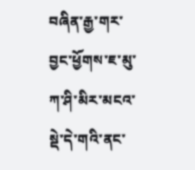བཞིན་རྒྱ་གར་བྱང་ཕྱོགས་ཇ་མུ་ཀ་ཤི་མིར་མངའ་སྡེ་དེ་གའི་ནང་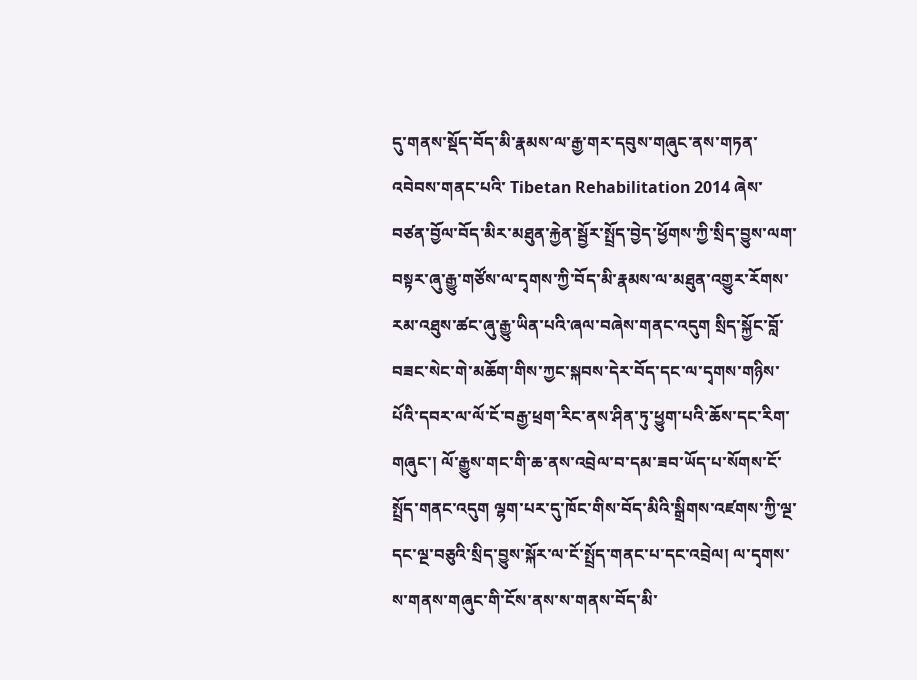དུ་གནས་སྡོད་བོད་མི་རྣམས་ལ་རྒྱ་གར་དབུས་གཞུང་ནས་གཏན་འབེབས་གནང་པའི་ Tibetan Rehabilitation 2014 ཞེས་བཙན་བྱོལ་བོད་མིར་མཐུན་རྐྱེན་སྦྱོར་སྤྲོད་བྱེད་ཕྱོགས་ཀྱི་སྲིད་བྱུས་ལག་བསྟར་ཞུ་རྒྱུ་གཙོས་ལ་དྭགས་ཀྱི་བོད་མི་རྣམས་ལ་མཐུན་འགྱུར་རོགས་རམ་འཐུས་ཚང་ཞུ་རྒྱུ་ཡིན་པའི་ཞལ་བཞེས་གནང་འདུག སྲིད་སྐྱོང་བློ་བཟང་སེང་གེ་མཆོག་གིས་ཀྱང་སྐབས་དེར་བོད་དང་ལ་དྭགས་གཉིས་པོའི་དབར་ལ་ལོ་ངོ་བརྒྱ་ཕྲག་རིང་ནས་ཤིན་ཏུ་ཕྱུག་པའི་ཆོས་དང་རིག་གཞུང་། ལོ་རྒྱུས་གང་གི་ཆ་ནས་འབྲེལ་བ་དམ་ཟབ་ཡོད་པ་སོགས་ངོ་སྤྲོད་གནང་འདུག ལྷག་པར་དུ་ཁོང་གིས་བོད་མིའི་སྒྲིགས་འཛགས་ཀྱི་ལྔ་དང་ལྔ་བཅུའི་སྲིད་བྱུས་སྐོར་ལ་ངོ་སྤྲོད་གནང་པ་དང་འབྲེལ། ལ་དྭགས་ས་གནས་གཞུང་གི་ངོས་ནས་ས་གནས་བོད་མི་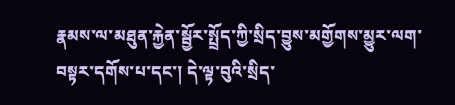རྣམས་ལ་མཐུན་རྐྱེན་སྦྱོར་སྤྲོད་ཀྱི་སྲིད་བྱུས་མགྱོགས་མྱུར་ལག་བསྟར་དགོས་པ་དང་། དེ་ལྟ་བུའི་སྲིད་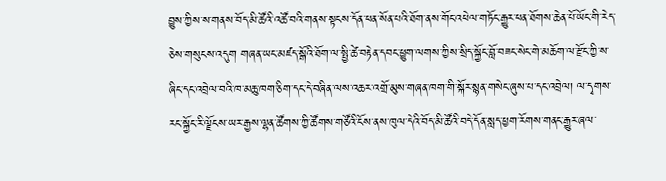བྱུས་ཀྱིས་ས་གནས་བོད་མི་ཚོའི་འཚོ་བའི་གནས་སྟངས་དོན་ཕན་སོན་པའི་ཐོག་ནས་གོང་འཕེལ་གཏོང་རྒྱུར་ཕན་ཐོགས་ཆེན་པོ་ཡོང་གི་རེད་ཅེས་གསུངས་འདུག གཞན་ཡང་མཛད་སྒོའི་ཐོག་ལ་སྤྱི་ཚེ་བརྟེན་དབང་ཕྱུག་ལགས་ཀྱིས་སྲིད་སྐྱོང་བློ་བཟང་སེང་གེ་མཆོག་ལ་རྫོང་ཀྱི་ས་ཞིང་དང་འབྲེལ་བའི་ཁ་མཆུ་ཁག་ཅིག་དང་དེ་བཞིན་ལས་འཆར་འགྲོ་མུས་གཞན་ཁག་གི་སྐོར་སྙན་གསེང་ཞུས་པ་དང་འབྲེལ། ལ་དྭགས་རང་སྐྱོང་རི་ལྗོངས་ཡར་རྒྱས་ལྷན་ཚོགས་ཀྱི་ཚོགས་གཙོའི་ངོས་ནས་ཁུལ་དེའི་བོད་མི་ཚོའི་བདེ་དོན་སླད་ཕྱག་རོགས་གནང་རྒྱུར་ཞལ་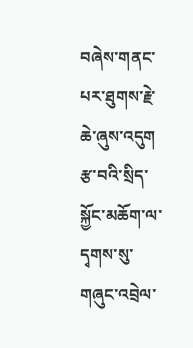བཞེས་གནང་པར་ཐུགས་རྗེ་ཆེ་ཞུས་འདུག རྩ་བའི་སྲིད་སྐྱོང་མཆོག་ལ་དྭགས་སུ་གཞུང་འབྲེལ་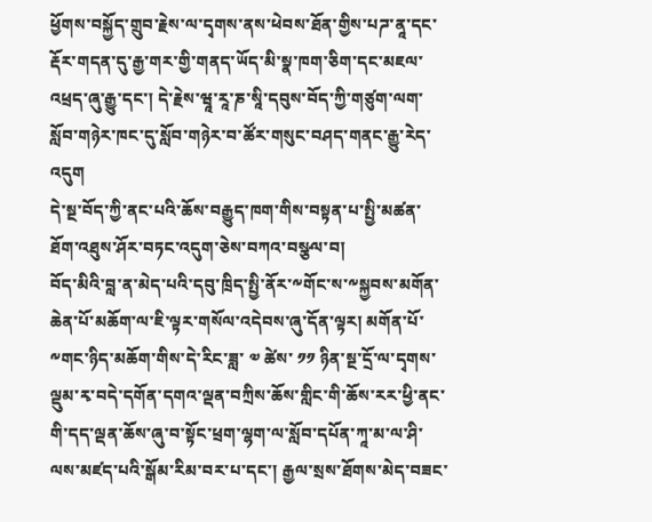ཕྱོགས་བསྐྱོད་གྲུབ་རྗེས་ལ་དྭགས་ནས་ཕེབས་ཐོན་གྱིས་པཌ་ནཱ་དང་རྡོར་གདན་དུ་རྒྱ་གར་གྱི་གནད་ཡོད་མི་སྣ་ཁག་ཅིག་དང་མཇལ་འཕྲད་ཞུ་རྒྱུ་དང་། དེ་རྗེས་ཝཱ་རཱ་ཎ་སཱི་དབུས་བོད་ཀྱི་གཙུག་ལག་སློབ་གཉེར་ཁང་དུ་སློབ་གཉེར་བ་ཚོར་གསུང་བཤད་གནང་རྒྱུ་རེད་འདུག
དེ་སྔ་བོད་ཀྱི་ནང་པའི་ཆོས་བརྒྱུད་ཁག་གིས་བསྟན་པ་སྤྱི་མཚན་ཐོག་འཐུས་ཤོར་བཏང་འདུག་ཅེས་བཀའ་བསྩལ་བ།
བོད་མིའི་བླ་ན་མེད་པའི་དབུ་ཁྲིད་སྤྱི་ནོར་༸གོང་ས་༸སྐྱབས་མགོན་ཆེན་པོ་མཆོག་ལ་ཇི་ལྟར་གསོལ་འདེབས་ཞུ་དོན་ལྟར། མགོན་པོ་༸གང་ཉིད་མཆོག་གིས་དེ་རིང་ཟླ་ ༧ ཚེས་ ༡༡ ཉིན་སྔ་དྲོ་ལ་དྭགས་ལྡུམ་རྭ་བདེ་དགོན་དགའ་ལྡན་བཀྲིས་ཆོས་གླིང་གི་ཆོས་རར་ཕྱི་ནང་གི་དད་ལྡན་ཆོས་ཞུ་བ་སྟོང་ཕྲག་ལྷག་ལ་སློབ་དཔོན་ཀཱ་མ་ལ་ཤི་ལས་མཛད་པའི་སྒོམ་རིམ་བར་པ་དང་། རྒྱལ་སྲས་ཐོགས་མེད་བཟང་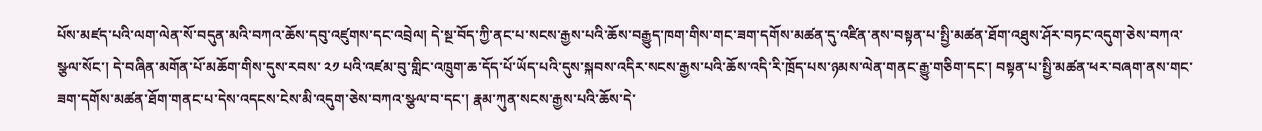པོས་མཛད་པའི་ལག་ལེན་སོ་བདུན་མའི་བཀའ་ཆོས་དབུ་འཛུགས་དང་འབྲེལ། དེ་སྔ་བོད་ཀྱི་ནང་པ་སངས་རྒྱས་པའི་ཆོས་བརྒྱུད་ཁག་གིས་གང་ཟག་དགོས་མཚན་དུ་འཛིན་ནས་བསྟན་པ་སྤྱི་མཚན་ཐོག་འཐུས་ཤོར་བཏང་འདུག་ཅེས་བཀའ་སྩལ་སོང་། དེ་བཞིན་མགོན་པོ་མཆོག་གིས་དུས་རབས་ ༢༡ པའི་འཛམ་བུ་གླིང་འཁྲུག་ཆ་དོད་པོ་ཡོད་པའི་དུས་སྐབས་འདིར་སངས་རྒྱས་པའི་ཆོས་འདི་རི་ཁྲོད་པས་ཉམས་ལེན་གནང་རྒྱུ་གཅིག་དང་། བསྟན་པ་སྤྱི་མཚན་ཕར་བཞག་ནས་གང་ཟག་དགོས་མཚན་ཐོག་གནང་པ་དེས་འདངས་ངེས་མི་འདུག་ཅེས་བཀའ་སྩལ་བ་དང་། རྣམ་ཀུན་སངས་རྒྱས་པའི་ཆོས་དེ་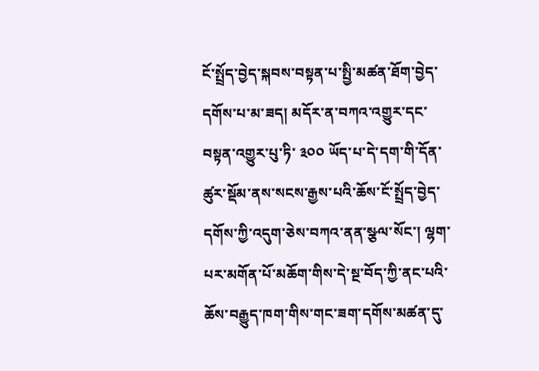ངོ་སྤྲོད་བྱེད་སྐབས་བསྟན་པ་སྤྱི་མཚན་ཐོག་བྱེད་དགོས་པ་མ་ཟད། མདོར་ན་བཀའ་འགྱུར་དང་བསྟན་འགྱུར་པུ་ཏི་ ༣༠༠ ཡོད་པ་དེ་དག་གི་དོན་ཚུར་སྡོམ་ནས་སངས་རྒྱས་པའི་ཆོས་ངོ་སྤྲོད་བྱེད་དགོས་ཀྱི་འདུག་ཅེས་བཀའ་ནན་སྩལ་སོང་། ལྷག་པར་མགོན་པོ་མཆོག་གིས་དེ་སྔ་བོད་ཀྱི་ནང་པའི་ཆོས་བརྒྱུད་ཁག་གིས་གང་ཟག་དགོས་མཚན་དུ་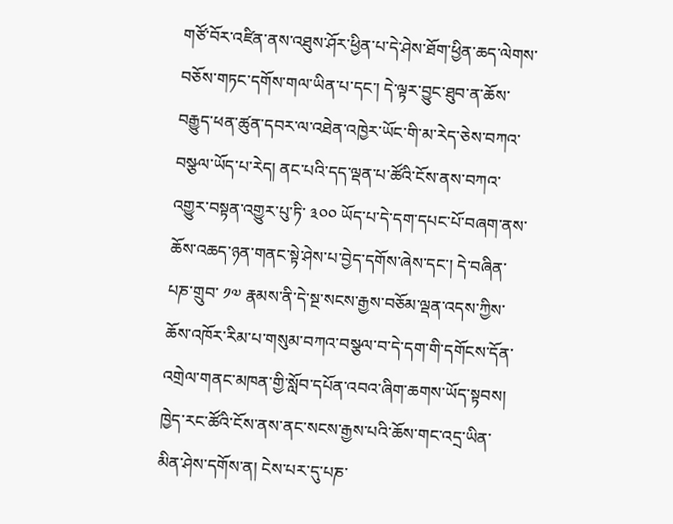གཙོ་བོར་འཛིན་ནས་འཐུས་ཤོར་ཕྱིན་པ་དེ་ཤེས་ཐོག་ཕྱིན་ཆད་ལེགས་བཅོས་གཏང་དགོས་གལ་ཡིན་པ་དང་། དེ་ལྟར་བྱུང་ཐུབ་ན་ཆོས་བརྒྱུད་ཕན་ཚུན་དབར་ལ་འཐེན་འཁྱེར་ཡོང་གི་མ་རེད་ཅེས་བཀའ་བསྩལ་ཡོད་པ་རེད། ནང་པའི་དད་ལྡན་པ་ཚོའི་ངོས་ནས་བཀའ་འགྱུར་བསྟན་འགྱུར་པུ་ཏི་ ༣༠༠ ཡོད་པ་དེ་དག་དཔང་པོ་བཞག་ནས་ཆོས་འཆད་ཉན་གནང་སྟེ་ཤེས་པ་བྱེད་དགོས་ཞེས་དང་། དེ་བཞིན་པཎ་གྲུབ་ ༡༧ རྣམས་ནི་དེ་སྔ་སངས་རྒྱས་བཅོམ་ལྡན་འདས་ཀྱིས་ཆོས་འཁོར་རིམ་པ་གསུམ་བཀའ་བསྩལ་བ་དེ་དག་གི་དགོངས་དོན་འགྲེལ་གནང་མཁན་གྱི་སློབ་དཔོན་འབའ་ཞིག་ཆགས་ཡོད་སྟབས། ཁྱེད་རང་ཚོའི་ངོས་ནས་ནང་སངས་རྒྱས་པའི་ཆོས་གང་འདྲ་ཡིན་མིན་ཤེས་དགོས་ན། ངེས་པར་དུ་པཎ་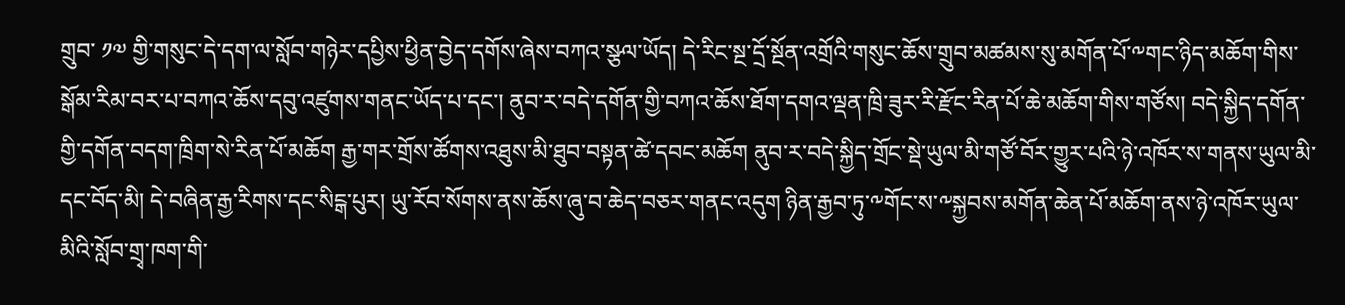གྲུབ་ ༡༧ གྱི་གསུང་དེ་དག་ལ་སློབ་གཉེར་དཔྱིས་ཕྱིན་བྱེད་དགོས་ཞེས་བཀའ་སྩལ་ཡོད། དེ་རིང་སྔ་དྲོ་སྔོན་འགྲོའི་གསུང་ཆོས་གྲུབ་མཚམས་སུ་མགོན་པོ་༸གང་ཉིད་མཆོག་གིས་སྒོམ་རིམ་བར་པ་བཀའ་ཆོས་དབུ་འཛུགས་གནང་ཡོད་པ་དང་། ནུབ་ར་བདེ་དགོན་གྱི་བཀའ་ཆོས་ཐོག་དགའ་ལྡན་ཁྲི་ཟུར་རི་རྫོང་རིན་པོ་ཆེ་མཆོག་གིས་གཙོས། བདེ་སྐྱིད་དགོན་གྱི་དགོན་བདག་ཁྲིག་སེ་རིན་པོ་མཆོག རྒྱ་གར་གྲོས་ཚོགས་འཐུས་མི་ཐུབ་བསྟན་ཚེ་དབང་མཆོག ནུབ་ར་བདེ་སྐྱིད་གྲོང་སྡེ་ཡུལ་མི་གཙོ་བོར་གྱུར་པའི་ཉེ་འཁོར་ས་གནས་ཡུལ་མི་དང་བོད་མི། དེ་བཞིན་རྒྱ་རིགས་དང་སིངྒ་པུར། ཡུ་རོབ་སོགས་ནས་ཆོས་ཞུ་བ་ཆེད་བཅར་གནང་འདུག ཉིན་རྒྱབ་ཏུ་༸གོང་ས་༸སྐྱབས་མགོན་ཆེན་པོ་མཆོག་ནས་ཉེ་འཁོར་ཡུལ་མིའི་སློབ་གྲྭ་ཁག་གི་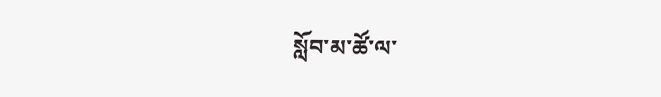སློབ་མ་ཚོ་ལ་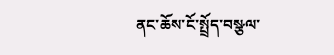ནང་ཆོས་ངོ་སྤྲོད་བསྩལ་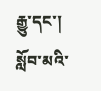རྒྱུ་དང་། སློབ་མའི་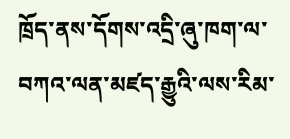ཁྲོད་ནས་དོགས་འདྲི་ཞུ་ཁག་ལ་བཀའ་ལན་མཛད་རྒྱུའི་ལས་རིམ་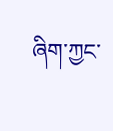ཞིག་ཀྱང་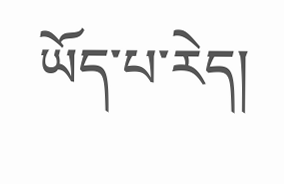ཡོད་པ་རེད།